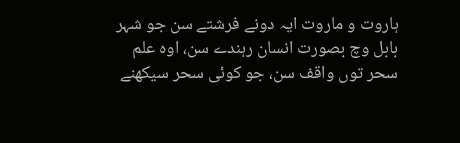ہاروت و ماروت ایہ دونے فرشتے سن جو شہر بابل وچ بصورت انسان رہندے سن، اوہ علم سحر توں واقف سن، جو کوئی سحر سیکھنے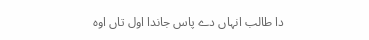دا طالب انہاں دے پاس جاندا اول تاں اوہ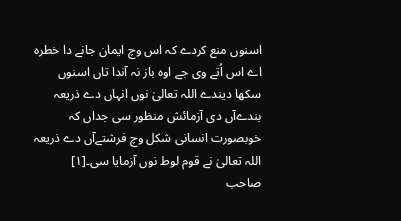اسنوں منع کردے کہ اس وچ ایمان جانے دا خطرہ اے اس اُتے وی جے اوہ باز نہ آندا تاں اسنوں سکھا دیندے اللہ تعالیٰ نوں انہاں دے ذریعہ بندےآں دی آزمائش منظور سی جداں کہ خوبصورت انسانی شکل وچ فرشتےآں دے ذریعہ اللہ تعالیٰ نے قوم لوط نوں آزمایا سی۔[۱]
صاحب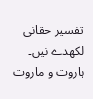تفسیر حقانی لکھدے نيں۔ ہاروت و ماروت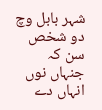شہر بابل وچ دو شخص سن کہ جنہاں نوں انہاں دے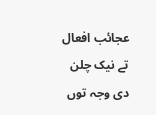عجائب افعال تے نیک چلن دی وجہ توں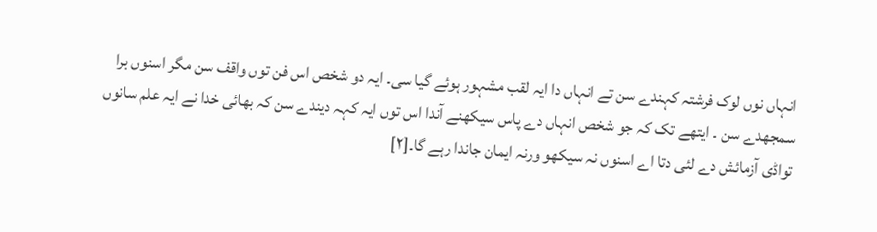انہاں نوں لوک فرشتہ کہندے سن تے انہاں دا ایہ لقب مشہور ہوئے گیا سی۔ ایہ دو شخص اس فن توں واقف سن مگر اسنوں برا سمجھدے سن ۔ ایتھے تک کہ جو شخص انہاں دے پاس سیکھنے آندا اس توں ایہ کہہ دیندے سن کہ بھائی خدا نے ایہ علم سانوں تواڈی آزمائش دے لئی دتا اے اسنوں نہ سیکھو ورنہ ایمان جاندا رہے گا۔[۲]